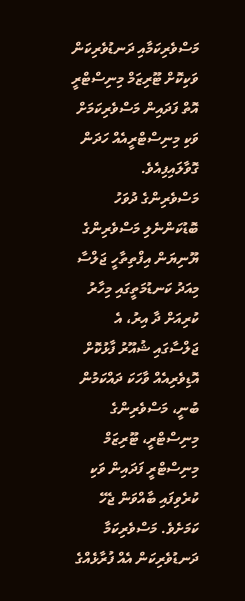މަސްވެރިކަމާއި ދަނޑުވެރިކަން ވަކިކޮށް ޓޫރިޒަމް މިނިސްޓްރީ އޮތް ފަދައިން މަސްވެރިކަމަށް ވަކި މިނިސްޓްރީއެއް ހަދަން ގޮވާލައިފިއެވެ.
މަސްވެރިންގެ ދުވަހު ބޮޑުކަންނެލި މަސްވެރިންގެ ޔޫނިޔަން އިފްތިތާހީ ޖަލްސާ މިއަދު ކަނޑުމަތީގައި މިހާރު ކުރިއަށް ދާ އިރު، އެ ޖަލްސާގައި ޝުއޫރު ފާޅުކޮށް އޮޑިވެރިއެއް ވާހަކަ ދައްކަމުން ބުނީ، މަސްވެރިންގެ މިނިސްޓްރީ، ޓޫރިޒަމް މިނިސްޓްރީ ފަދައިން ވަކި ކުރެވިފައި ބާއްވަން ޖެހޭ ކަމަށެވެ. މަސްވެރިކަމާ ދަނޑުވެރިކަން އެއް ފުރާޅެއްގެ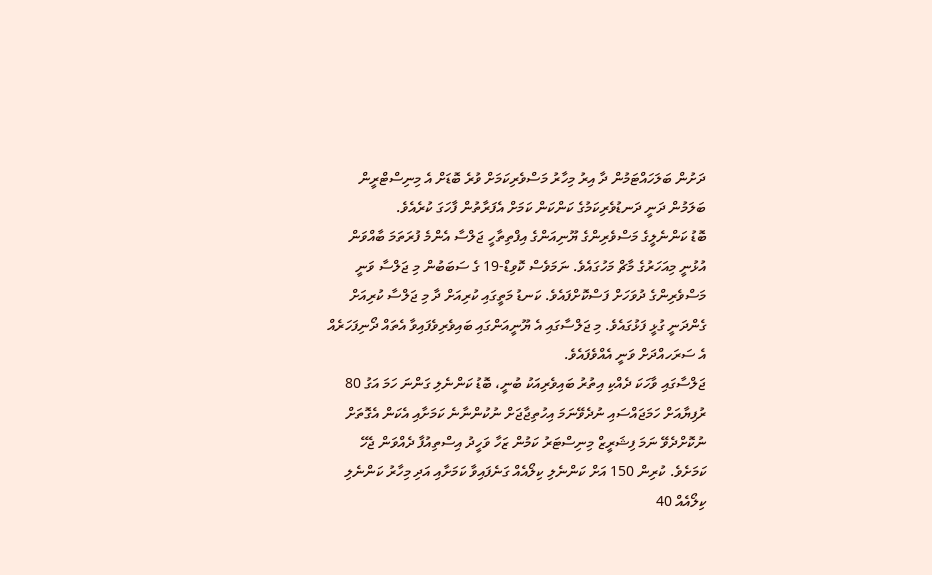ދަށުން ބަލަހައްޓަމުން ދާ އިރު މިހާރު މަސްވެރިކަމަށް ވުރެ ބޮޑަށް އެ މިނިސްޓްރީން ބަލަމުން ދަނީ ދަނޑުވެރިކަމުގެ ކަންކަން ކަމަށް އެފަރާތުން ފާހަގަ ކުރެއެވެ.
ބޮޑު ކަންނެލީގެ މަސްވެރިންގެ ޔޫނިއަންގެ އިފްތިތާހީ ޖަލްސާ އެންމެ ފުރަތަމަ ބާއްވަން އުޅުނީ މިއަހަރުގެ މާޗް މަހުގައެވެ. ނަމަވެސް ކޮވިޑް-19 ގެ ސަބަބުން މި ޖަލްސާ ވަނީ މަސްވެރިންގެ ދުވަހަށް ފަސްކޮށްފައެވެ. ކަނޑު މަތީގައި ކުރިއަށް ދާ މި ޖަލްސާ ކުރިއަށް ގެންދަނީ ގުޅީ ފަޅުގައެވެ. މި ޖަލްސާގައި އެ ޔޫނީއަންގައި ބައިވެރިވެފައިވާ އެތައް ދޯނިފަހަރެއް އެ ސަރަހއްދަށް ވަނީ އެއްވެފައެވެ.
ޖަލްސާގައި ވާހަކަ ދެއްކި އިތުރު ބައިވެރިއަކު ބުނީ، ބޮޑު ކަންނެލި ގަންނަ ހަމަ އަގު 80 ރުފިޔާއަށް ހަމަޖައްސައި ނުދެވޭނަމަ އިހުތިޖާޖަށް ނުކުންނާނެ ކަމަށާއި އެކަން އެގޮތަށް ނުކޮށްދެވޭ ނަމަ ފިޝަރީޒް މިނިސްޓަރު ކަމުން ޒަހާ ވަހީދު އިސްތިއުފާ ދެއްވަން ޖެހޭ ކަމަށެވެ. ކުރިން 150 އަށް ކަންނެލި ކިލޯއެއް ގަނެފައިވާ ކަމަށާއި އަދި މިހާރު ކަންނެލި ކިލޯއެއް 40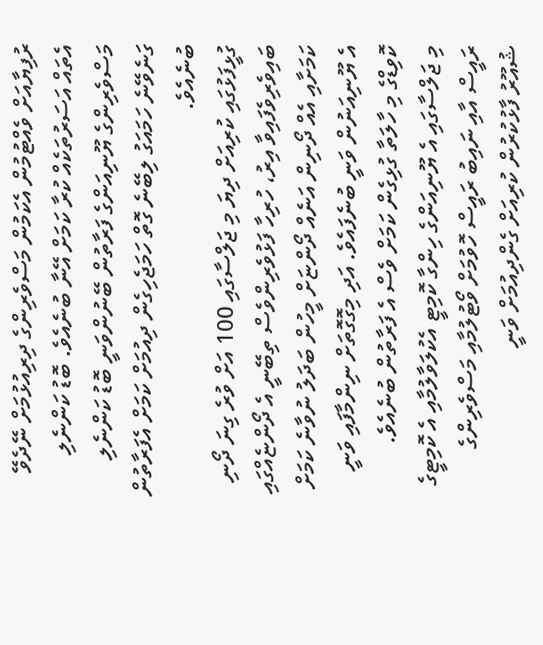ރުފިޔާއަށް ވެއްޓުމުން އެކަމުން މަސްވެރިންގެ ދިރިއުޅުމަށް ނޭދެވޭ އެތައް އަސަރުތަކެއް ކުރާ ކަމަށް އޭނާ ބުނެއެވެ. ބޮޑު ކަންނެލި މަސްވެރިންގެ ޔޫނިއަންގެ ފަރާތުން ބޭނުންވަނީ ބޮޑު ކަންނެލި ގަނެވޭނެ ހަމައަގު ލިބޭނެ ގޮތް ހަމަޖެހިގެން ދިއުމަށް ކަމަށް އެފަރާތުން ބުނެއެވެ.
ގުޅީފަޅުގައި ކުރިއަށް ދިޔަ މި ޖަލްސާގައި 100 އަށް ވުރެ ގިނަ ދޯނި ބައިވެރިވެފައިވާ އިރު، ހުރިހާ ފަޅުވެރިންވެސް ތިބޭނީ އެ ދޯންޏެއްގައި ކަމަށާއި އެއް ދޯނިން އަނެއް ދޯންޏަށް މީހުން ބަދަލު ނުވާނެ ކަމަށް އެ ޔޫނިއަނުން ވަނީ ބުނެފައެވެ. އަދި މިގޮގޮތަށް ނިންމާފައި ވަނީ ކޮވިޑްގެ މި ހާލަތާ ގުޅިގެން ކަމަށް ވެސް އެ ފަރާތުން ބުނެއެވެ.
މި ޖަލްސާގައި އެ ޔޫނިއަންގެ ހިންގާ ކޮމިޓީ އެކުލަވާލުމާއި އެ ކޮމިޓީގެ ރައީސް އާއި ނައިބު ރައީސް ހޮވުމަށް ވޯޓުލުމާއި މަސްވެރިންގެ ޝުއޫރު ފާޅުކުރުން ކުރިއަށް ގެންދިއުމަށް ވަނީ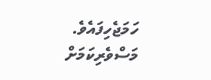ހަމަޖެހިފައެވެ.
މަސްވެރިކަމަށް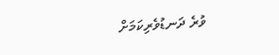ވުރެ ދަނޑުވެރިކަމަށް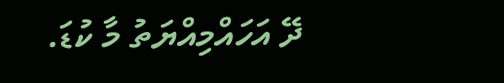ދޭ އަހައްމިއްޔަތު މާ ކުޑަ.